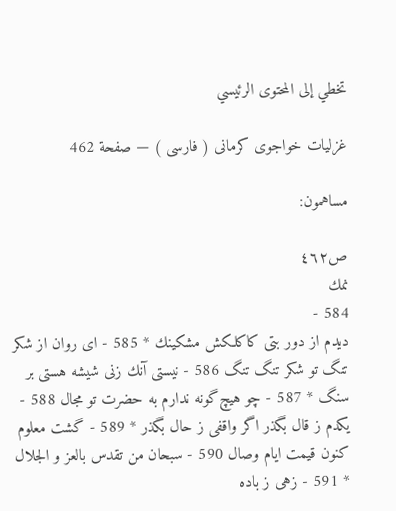تخطي إلى المحتوى الرئيسي

غزليات خواجوى كرمانى ( فارسى ) — صفحة 462

مساهمون:

ص٤٦٢
نمك
584 -
ديدم از دور بتى كاكلكش مشكينك * 585 - اى روان از شكر تنگ تو شكر تنگ تنگ 586 - نيستى آنك زنى شيشه هستى بر سنگ * 587 - چو هيچ‌گونه ندارم به حضرت تو مجال 588 - يكدم ز قال بگذر اگر واقفى ز حال بگذر * 589 - گشت معلوم كنون قيمت ايام وصال 590 - سبحان من تقدس بالعز و الجلال * 591 - زهى ز باده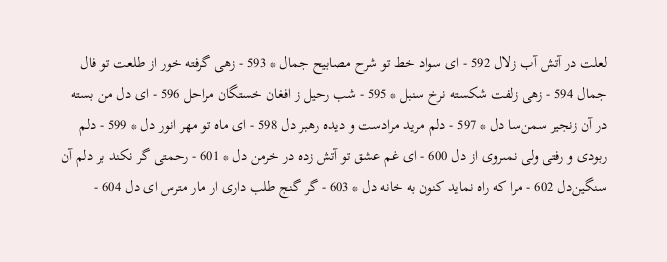لعلت در آتش آب زلال 592 - اى سواد خط تو شرح مصابيح جمال * 593 - زهى گرفته خور از طلعت تو فال جمال 594 - زهى زلفت شكسته نرخ سنبل * 595 - شب رحيل ز افغان خستگان مراحل 596 - اى دل من بسته در آن زنجير سمن‌سا دل * 597 - دلم مريد مرادست و ديده رهبر دل 598 - اى ماه تو مهر انور دل * 599 - دلم ربودى و رفتى ولى نمىروى از دل 600 - اى غم عشق تو آتش زده در خرمن دل * 601 - رحمتى گر نكند بر دلم آن سنگين‌دل 602 - مرا كه راه نمايد كنون به خانه دل * 603 - گر گنج طلب دارى ار مار مترس اى دل 604 -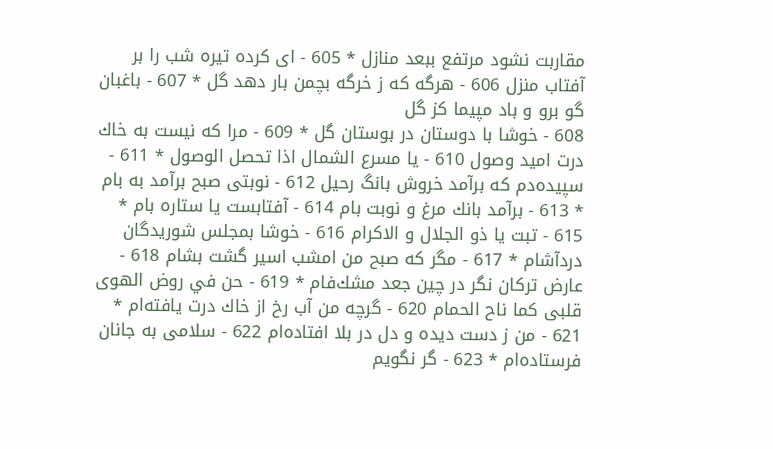مقاربت نشود مرتفع ببعد منازل * 605 - اى كرده تيره شب را بر آفتاب منزل 606 - هرگه كه ز خرگه بچمن بار دهد گل * 607 - باغبان گو برو و باد مپيما كز گل
608 - خوشا با دوستان در بوستان گل * 609 - مرا كه نيست به خاك درت اميد وصول 610 - يا مسرع الشمال اذا تحصل الوصول * 611 - سپيده‌دم كه برآمد خروش بانگ رحيل 612 - نوبتى صبح برآمد به بام * 613 - برآمد بانك مرغ و نوبت بام 614 - آفتابست يا ستاره بام * 615 - تبت يا ذو الجلال و الاكرام 616 - خوشا بمجلس شوريدگان دردآشام * 617 - مگر كه صبح من امشب اسير گشت بشام 618 - عارض تركان نگر در چين جعد مشك‌فام * 619 - حن في روض الهوى قلبى كما ناح الحمام 620 - گرچه من آب رخ از خاك درت يافته‌ام * 621 - من ز دست ديده و دل در بلا افتاده‌ام 622 - سلامى به جانان فرستاده‌ام * 623 - گر نگويم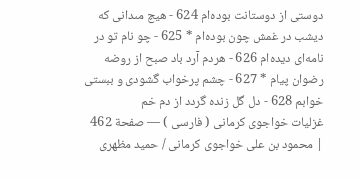دوستى از دوستانت بوده‌ام 624 - هيچ مىدانى كه ديشب در غمش چون بوده‌ام * 625 - چو نام تو در نامه‌اى ديده‌ام 626 - هردم آرد باد صبح از روضه رضوان پيام * 627 - چشم پرخواب گشودى و ببستى خوابم 628 - دل گل زنده گردد از دم خم
غزليات خواجوى كرمانى ( فارسى ) — صفحة 462 | محمود بن على خواجوى كرمانى / حميد مظهرى